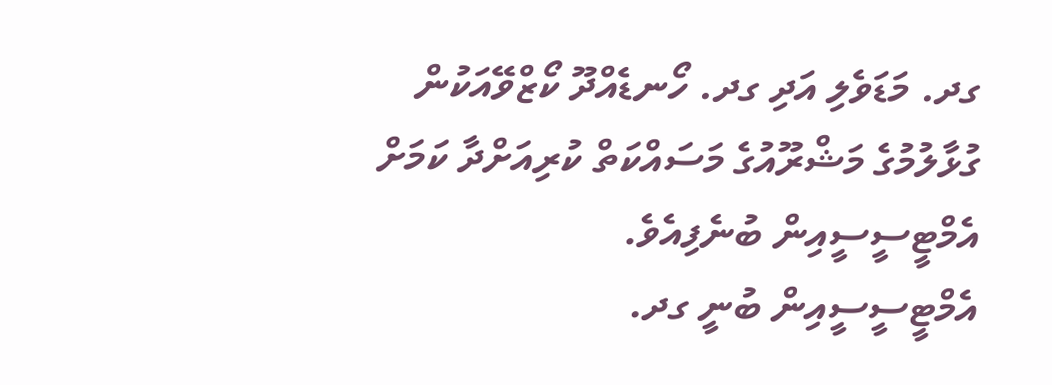ގދ. މަޑަވެލި އަދި ގދ. ހޯނޑެއްދޫ ކޯޒްވޭއަކުން ގުޅާލުމުގެ މަޝްރޫއުގެ މަސައްކަތް ކުރިއަށްދާ ކަމަށް އެމްޓީސީސީއިން ބުނެފިއެވެ.
އެމްޓީސީސީއިން ބުނީ ގދ.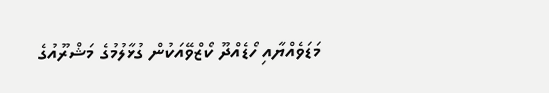މަޑަވެއްޔާއި ހޯޑެއްދޫ ކޯޒްވޭއަކުން ގުޅާލުމުގެ މަޝްރޫއުގެ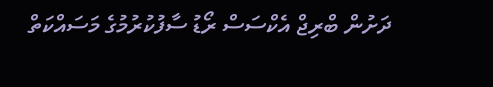ދަށުން ބްރިޖް އެކްސަސް ރޯޑު ސާފުކުރުމުގެ މަސައްކަތް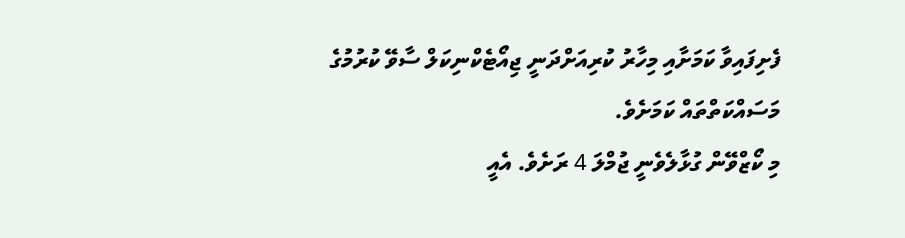ފެށިފައިވާ ކަމަށާއި މިހާރު ކުރިއަށްދަނީ ޖިއޯޓެކްނިކަލް ސާވޭ ކުރުމުގެ މަސައްކަތްތައް ކަމަށެވެ.
މި ކޯޒްވޭން ގުޅާލެވެނީ ޖުމްލަ 4 ރަށެވެ. އެއީ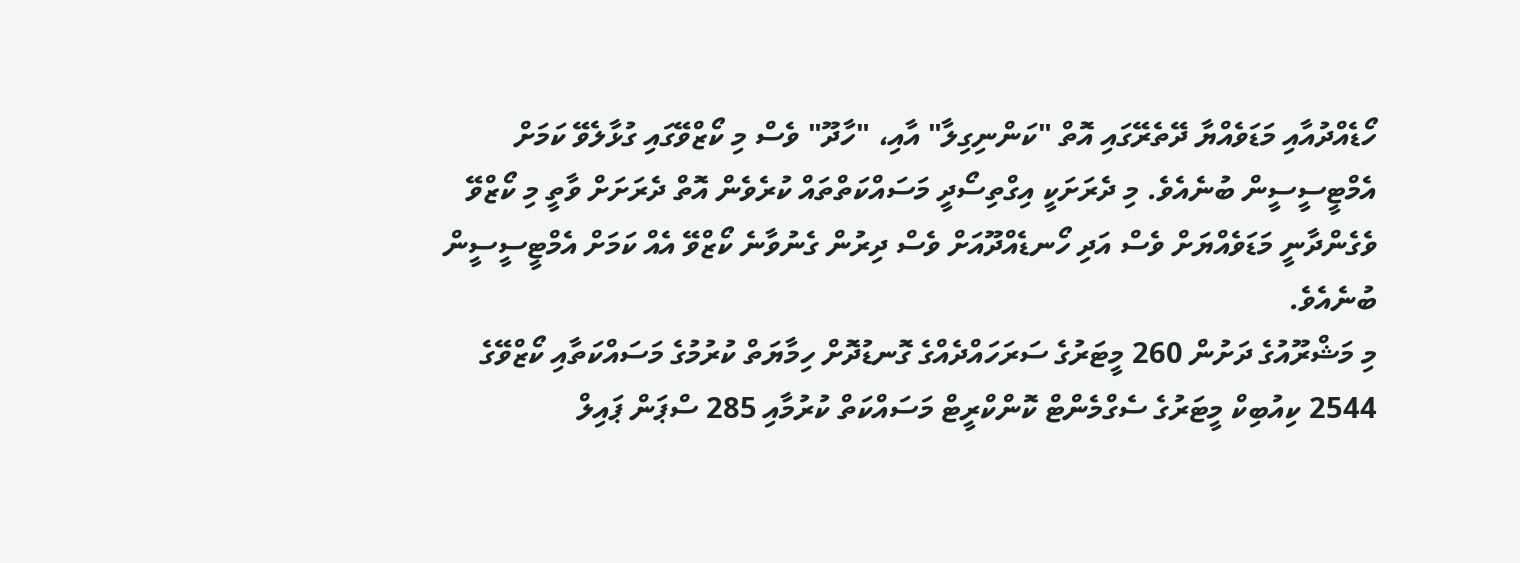ހޯޑެއްދުއާއި މަޑަވެއްޔާ ދޭތެރޭގައި އޮތް "ކަންނިގިލާ" އާއި، "ހާދޫ" ވެސް މި ކޯޒްވޭގައި ގުޅާލެވޭ ކަމަށް އެމްޓީސީސީން ބުނެއެވެ. މި ދެރަށަކީ އިގްތިސޯދީ މަސައްކަތްތައް ކުރެވެން އޮތް ދެރަށަށް ވާތީ މި ކޯޒްވޭ ވެގެންދާނީ މަޑަވެއްޔަށް ވެސް އަދި ހޯނޑެއްދޫއަށް ވެސް ދިރުން ގެނުވާނެ ކޯޒްވޭ އެއް ކަމަށް އެމްޓީސީސީން ބުނެއެވެ.
މި މަޝްރޫއުގެ ދަށުން 260 މީޓަރުގެ ސަރަހައްދެއްގެ ގޮނޑުދޮށް ހިމާޔަތް ކުރުމުގެ މަސައްކަތާއި ކޯޒްވޭގެ 2544 ކިއުބިކް މީޓަރުގެ ސެގްމެންޓް ކޮންކްރީޓް މަސައްކަތް ކުރުމާއި 285 ސްޕަން ޕައިލް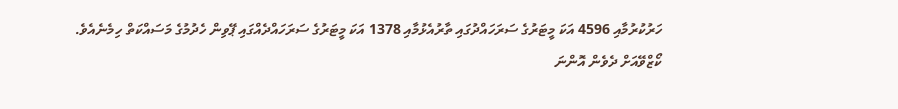ހަރުކުރުމާއި 4596 އަކަ މީޓަރުގެ ސަރަހައްދުގައި ތާރުއެޅުމާއި 1378 އަކަ މީޓަރުގެ ސަރަހައްދެއްގައި ޕޭވިން ހެދުމުގެ މަސައްކަތް ހިމެނެއެވެ.
ކޯޒްވޭއަށް ދެވެން އޮންނަ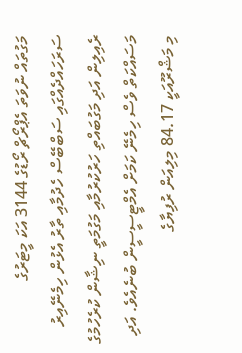މަގުތައް ނުވަތަ އެޕްރޯޗް ރޯޑުގެ 3144 އަކަ މީޓަރުގެ ސަރަހައްދެއްގައި ސަބްބޭސް ހެދުމާއި ތާރު އެޅުން ހިމެނޭއިރު ރެއިލިން އަދި މަގުބައްތި ހަރުކުރުމާއި މަގުމަތީ ނިޝާން ކުރެހުމުގެ މަސައްކަތް ވެސް ހިމެނޭ ކަމަށް އެމްޓީސީސީން ބުނެއެވެ. އަދި މި މަޝްރޫއަކީ 84.17 މިލިއަން ރުފިޔާގެ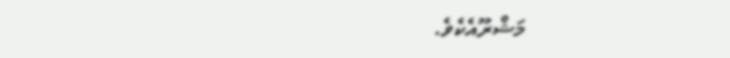މަޝްރޫއެކެވެ.